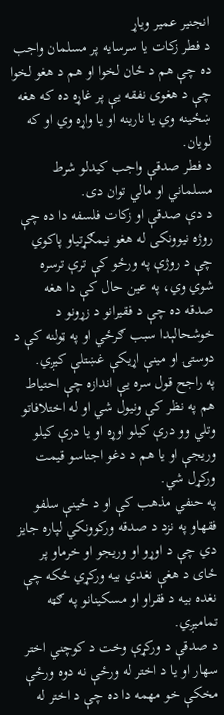انجنیر عمیر ویاړ
د فطر زکات یا سرسایه پر مسلمان واجب ده چې هم د ځان لخوا او هم د هغو لخوا چې د هغوی نفقه یې پر غاړه ده که هغه ښځینه وي یا نارینه او یا واړه وي او که لویان.
د فطر صدقې واجب کیدلو شرط مسلماني او مالي توان دی.
د دې صدقې او زکات فلسفه دا ده چې روژه نیوونکی له هغو نیمګړتیاو پاکوي چې د روژې په ورځو کې ترې ترسره شوي وي، په عین حال کې دا هغه صدقه ده چې د فقیرانو د زړونو د خوشحالېدا سبب ګرځي او په ټولنه کې د دوستۍ او مینې اړیکې غښتلې کیږي.
په راجح قول سره یې اندازه چې احتیاط هم په نظر کې ونیول شي او له اختلافاتو وتلي وو درې کیلو اوړه او یا درې کیلو وریجې او یا هم د دغو اجناسو قیمت ورکړل شي.
په حنفي مذهب کې او د ځینې سلفو فقهاو په نزد د صدقه ورکوونکي لپاره جایز دي چې د اوړو او وریجو او خرماو پر ځای د هغې نغدي بیه ورکړي ځکه چې نغده بیه د فقراو او مسکینانو په ګټه تمامیږي.
د صدقې د ورکړې وخت د کوچني اختر سهار او یا د اختر له ورځې نه دوه ورځې مخکې خو مهمه دا ده چې د اختر له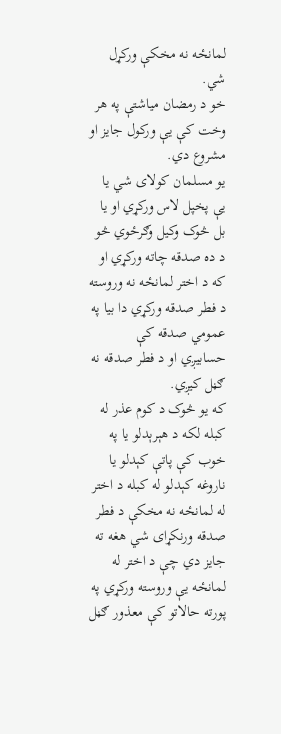لمانځه نه مخکې ورکړل شي.
خو د رمضان میاشتې په هر وخت کې یې ورکول جایز او مشروع دي.
یو مسلمان کولای شي یا یې پخپل لاس ورکړي او یا بل څوک وکیل وګرځوي څو د ده صدقه چاته ورکړي او که د اختر لمانځه نه وروسته د فطر صدقه ورکړي دا بیا په عمومي صدقه کې حسابیږي او د فطر صدقه نه ګڼل کیږي.
که یو څوک د کوم عذر له کبله لکه د هېرېدلو یا په خوب کې پاتې کېدلو یا ناروغه کېدلو له کبله د اختر له لمانځه نه مخکې د فطر صدقه ورنکړای شي هغه ته جایز دي چې د اختر له لمانځه یې وروسته ورکړي په پورته حالاتو کې معذور ګڼل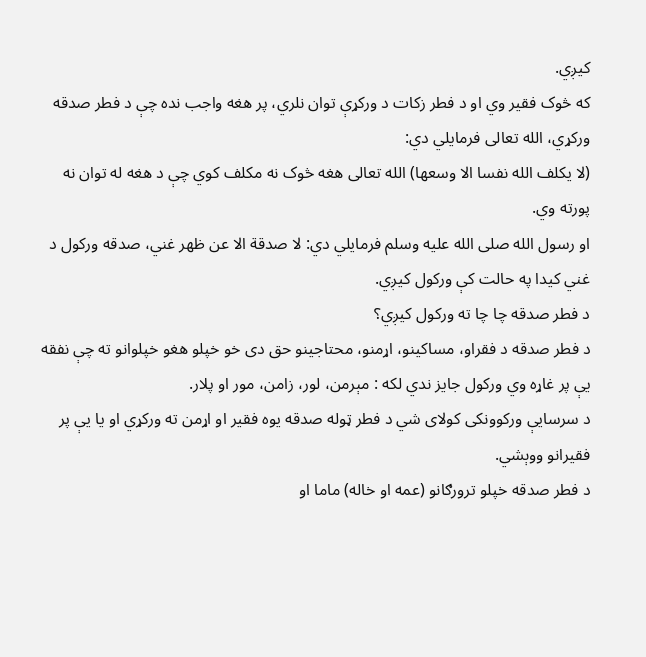کیږي.
که څوک فقیر وي او د فطر زکات د ورکړې توان نلري، پر هغه واجب نده چې د فطر صدقه ورکړي، الله تعالی فرمایلي دي:
(لا یکلف الله نفسا الا وسعها) الله تعالی هغه څوک نه مکلف کوي چې د هغه له توان نه پورته وي.
او رسول الله صلی الله علیه وسلم فرمایلي دي: لا صدقة الا عن ظهر غني، صدقه ورکول د غني کیدا په حالت کې ورکول کیږي.
د فطر صدقه چا چا ته ورکول کیږي؟
د فطر صدقه د فقراو، مساکینو، اړمنو، محتاجینو حق دی خو خپلو هغو خپلوانو ته چې نفقه یې پر غاړه وي ورکول جایز ندي لکه : مېرمن، لور، زامن، مور او پلار.
د سرسايې ورکوونکی کولای شي د فطر ټوله صدقه یوه فقیر او اړمن ته ورکړي او یا یې پر فقیرانو ووېشي.
د فطر صدقه خپلو ترورګانو (عمه او خاله) ماما او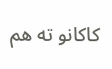کاکانو ته هم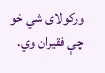ورکولای شي خو چې فقیران وي.